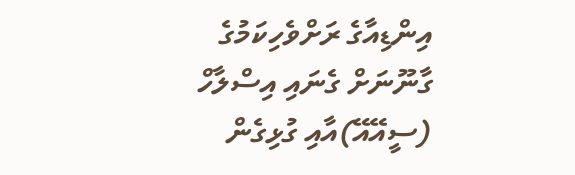އިންޑިއާގެ ރަށްވެހިކަމުގެ ގާނޫނަށް ގެނައި އިސްލާހް (ސީއޭއޭ)އާއި ގުޅިގެން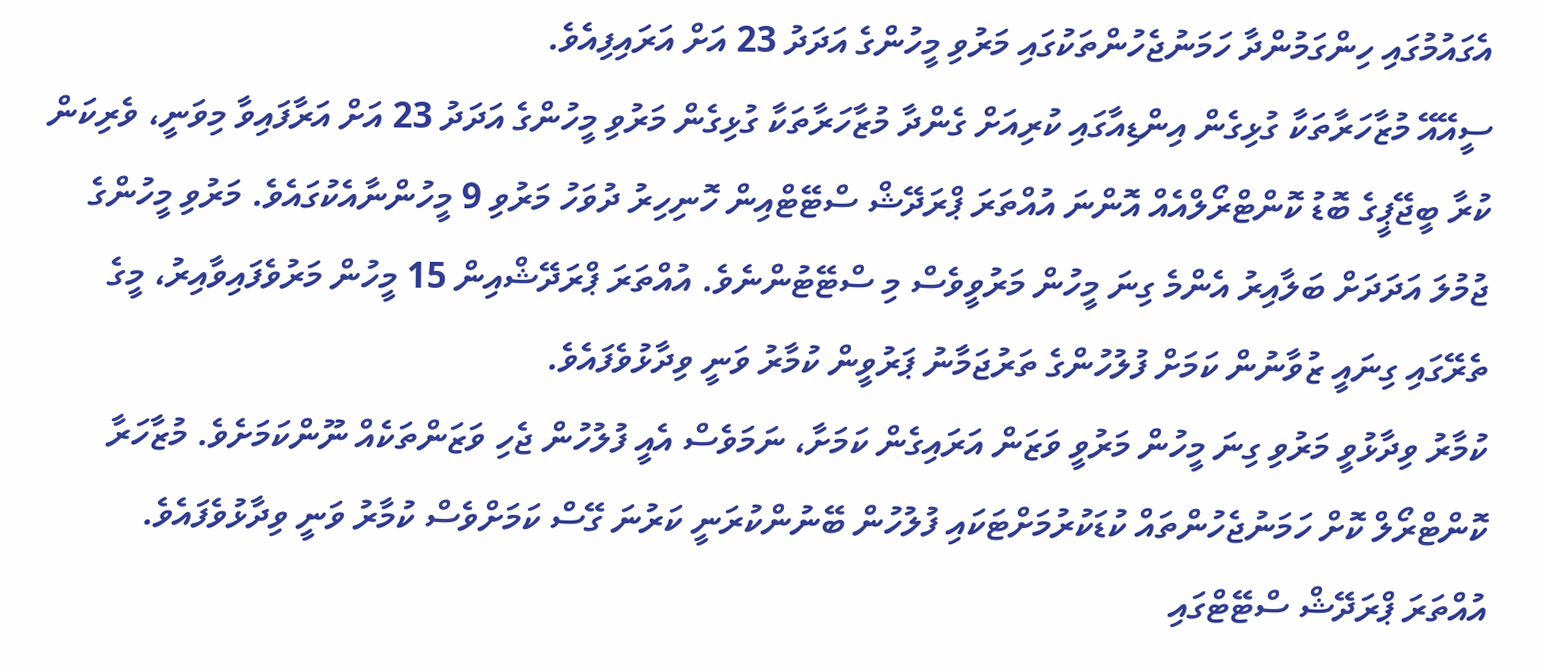އެގައުމުގައި ހިންގަމުންދާ ހަމަނުޖެހުންތަކުގައި މަރުވި މީހުންގެ އަދަދު 23 އަށް އަރައިފިއެވެ.
ސީއޭއޭ މުޒާހަރާތަކާ ގުޅިގެން އިންޑިއާގައި ކުރިއަށް ގެންދާ މުޒާހަރާތަކާ ގުޅިގެން މަރުވި މީހުންގެ އަދަދު 23 އަށް އަރާފައިވާ މިވަނީ، ވެރިކަން ކުރާ ބީޖޭޕީގެ ބޮޑު ކޮންޓްރޯލްއެއް އޮންނަ އުއްތަރަ ޕްރަދޭޝް ސްޓޭޓްއިން ހޮނިހިރު ދުވަހު މަރުވި 9 މީހުންނާއެކުގައެވެ. މަރުވި މީހުންގެ ޖުމުލަ އަދަދަށް ބަލާއިރު އެންމެ ގިނަ މީހުން މަރުވީވެސް މި ސްޓޭޓުންނެވެ. އުއްތަރަ ޕްރަދޭޝްއިން 15 މީހުން މަރުވެފައިވާއިރު، މީގެ ތެރޭގައި ގިނައީ ޒުވާނުން ކަމަށް ފުލުހުންގެ ތަރުޖަމާނު ޕަރުވީން ކުމާރު ވަނީ ވިދާޅުވެފައެވެ.
ކުމާރު ވިދާޅުވީ މަރުވި ގިނަ މީހުން މަރުވީ ވަޒަން އަރައިގެން ކަމަށާ، ނަމަވެސް އެއީ ފުލުހުން ޖެހި ވަޒަންތަކެއް ނޫންކަމަށެވެ. މުޒާހަރާ ކޮންޓްރޯލް ކޮށް ހަމަނުޖެހުންތައް ކުޑަކުރުމަށްޓަކައި ފުލުހުން ބޭނުންކުރަނީ ކަރުނަ ގޭސް ކަމަށްވެސް ކުމާރު ވަނީ ވިދާޅުވެފައެވެ.
އުއްތަރަ ޕްރަދޭޝް ސްޓޭޓްގައި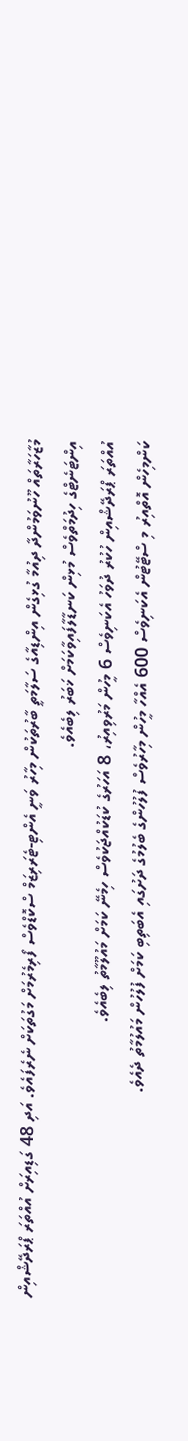މުޒާހަރާތައް ހޫނުވަމުންދާ ދިއުމާ ގުޅިގެން އިންޑިއާގެ ސަލާމަތީ ބާރުތަކުން މިހާރު ވަނީ އެންޓި-ޓެރަރިޒަމް ސްކޮޑްވެސް ފޯރިމެރުމަށް މަގުތަކަށް ނެރެފައެވެ. އަދި 48 ގަޑިއިރަށް އުއްތަރަ ޕްރަދޭޝްއިން އިންޓަނެޓްގެ ހިދުމަތްވެސް މުޅިން ކަނޑާލާފައިވާކަމަށް ޚަބަރު ލިބެއެވެ.
އުއްތަރަ ޕްރަދޭޝްއިން ހުކުރު ދުވަހު އެކަނިވެސް 6 މީހުން މަރުވިއިރު، 8 އަހަރުގެ ކުޑަކުއްޖަކުވެސް ހިމެނޭ ކަމަށް މައުލޫމާތު ލިބެއެވެ.
ކަންމިހެން އޮތްއިރު މި ސްޓޭޓުން އެކަނިވެސް 600 އެއްހާ މީހުން މިހާރުވެސް ފުލުހުންގެ ބެލުމުގެ ދަށުގައި އެބަތިބި ކަމަށް ފުލުހުން މައުލުމާތު ދެއެވެ.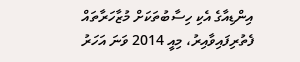އިންޑިއާގެ އެކި ހިސާބުތަކަށް މުޒާހަރާތައް ފެތުރިފައިވާއިރު، މިއީ 2014 ވަނަ އަހަރު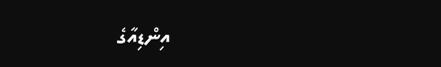އިންޑިއާގެ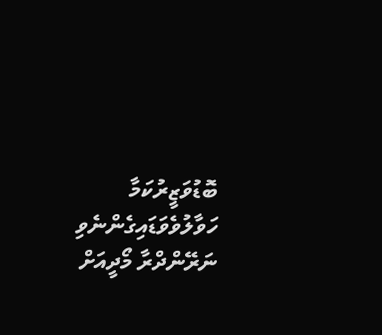ބޮޑުވަޒީރުކަމާ ހަވާލުވެވަޑައިގެންނެވި ނަރޭންދްރާ މޯދީއަށް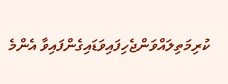ކުރިމަތިލައްވަންޖެހިފައިވަޑައިގެންފައިވާ އެންމެ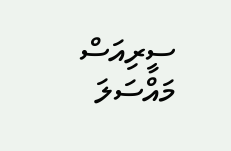ސީރިއަސް މައްސަލަ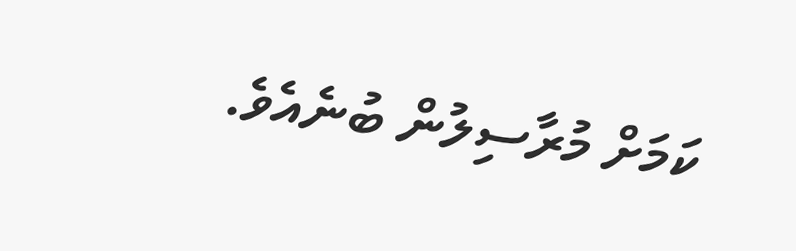ކަމަށް މުރާސިލުން ބުނެއެވެ.